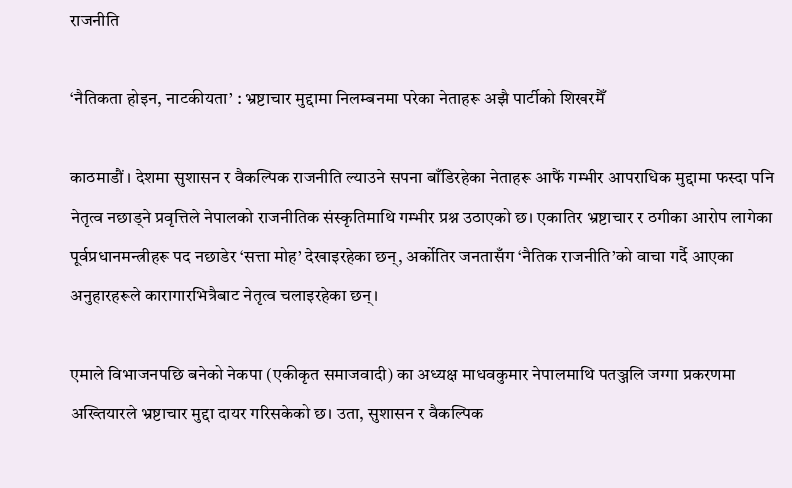राजनीति

‘नैतिकता होइन, नाटकीयता’ : भ्रष्टाचार मुद्दामा निलम्बनमा परेका नेताहरू अझै पार्टीको शिखरमैँ

काठमाडौं । देशमा सुशासन र वैकल्पिक राजनीति ल्याउने सपना बाँडिरहेका नेताहरू आफैं गम्भीर आपराधिक मुद्दामा फस्दा पनि नेतृत्व नछाड्ने प्रवृत्तिले नेपालको राजनीतिक संस्कृतिमाथि गम्भीर प्रश्न उठाएको छ। एकातिर भ्रष्टाचार र ठगीका आरोप लागेका पूर्वप्रधानमन्त्रीहरू पद नछाडेर ‘सत्ता मोह’ देखाइरहेका छन्, अर्कोतिर जनतासँग ‘नैतिक राजनीति’को वाचा गर्दै आएका अनुहारहरूले कारागारभित्रैबाट नेतृत्व चलाइरहेका छन्।

एमाले विभाजनपछि बनेको नेकपा (एकीकृत समाजवादी) का अध्यक्ष माधवकुमार नेपालमाथि पतञ्जलि जग्गा प्रकरणमा अख्तियारले भ्रष्टाचार मुद्दा दायर गरिसकेको छ। उता, सुशासन र वैकल्पिक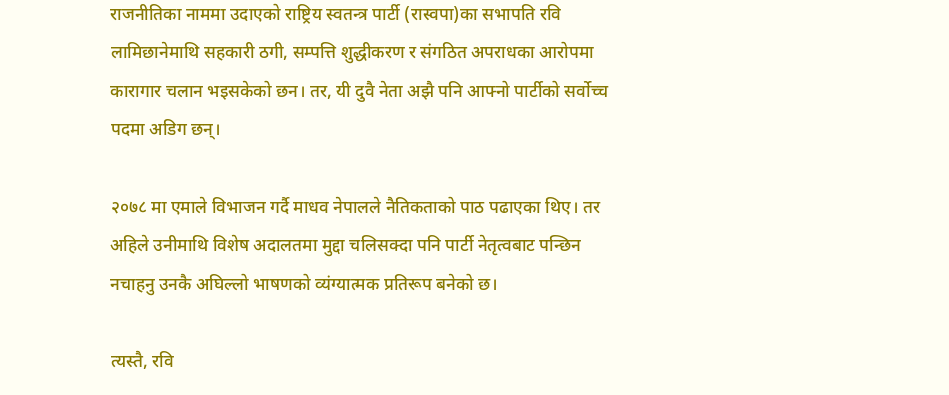राजनीतिका नाममा उदाएको राष्ट्रिय स्वतन्त्र पार्टी (रास्वपा)का सभापति रवि लामिछानेमाथि सहकारी ठगी, सम्पत्ति शुद्धीकरण र संगठित अपराधका आरोपमा कारागार चलान भइसकेको छन। तर, यी दुवै नेता अझै पनि आफ्नो पार्टीको सर्वोच्च पदमा अडिग छन्।

२०७८ मा एमाले विभाजन गर्दै माधव नेपालले नैतिकताको पाठ पढाएका थिए। तर अहिले उनीमाथि विशेष अदालतमा मुद्दा चलिसक्दा पनि पार्टी नेतृत्वबाट पन्छिन नचाहनु उनकै अघिल्लो भाषणको व्यंग्यात्मक प्रतिरूप बनेको छ।

त्यस्तै, रवि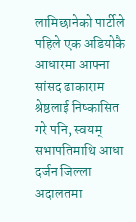लामिछानेको पार्टीले पहिले एक अडियोकै आधारमा आफ्ना सांसद ढाकाराम श्रेष्ठलाई निष्कासित गरे पनि, स्वयम् सभापतिमाथि आधा दर्जन जिल्ला अदालतमा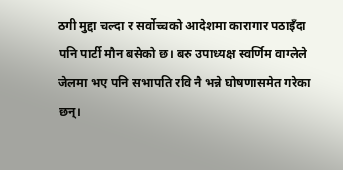ठगी मुद्दा चल्दा र सर्वोच्चको आदेशमा कारागार पठाइँदा पनि पार्टी मौन बसेको छ। बरु उपाध्यक्ष स्वर्णिम वाग्लेले जेलमा भए पनि सभापति रवि नै भन्ने घोषणासमेत गरेका छन्।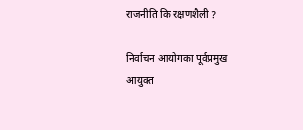राजनीति कि रक्षणशैली ?

निर्वाचन आयोगका पूर्वप्रमुख आयुक्त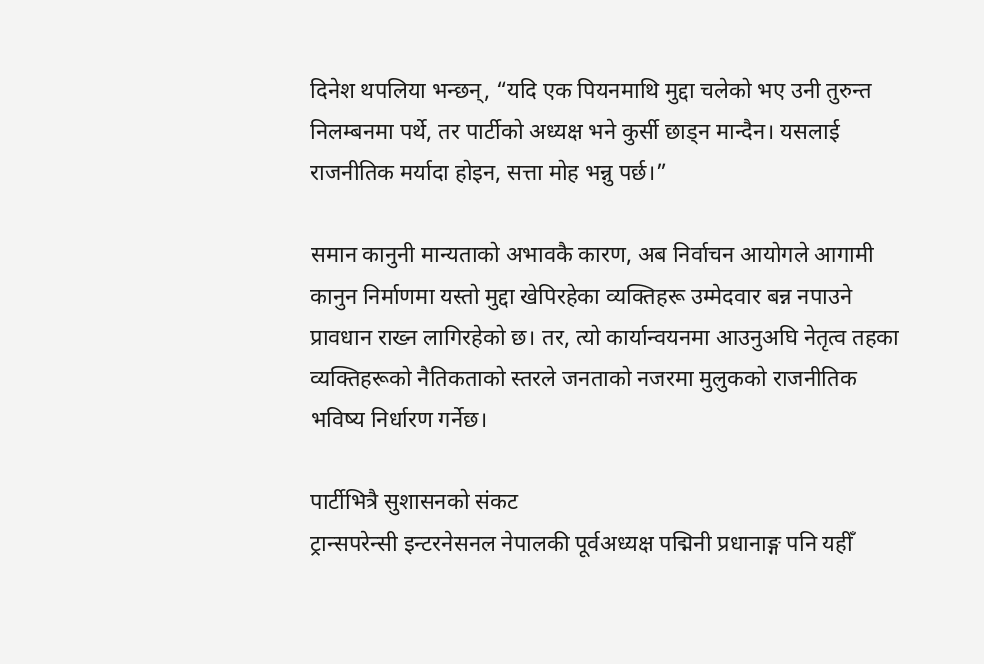दिनेश थपलिया भन्छन्, “यदि एक पियनमाथि मुद्दा चलेको भए उनी तुरुन्त निलम्बनमा पर्थे, तर पार्टीको अध्यक्ष भने कुर्सी छाड्न मान्दैन। यसलाई राजनीतिक मर्यादा होइन, सत्ता मोह भन्नु पर्छ।”

समान कानुनी मान्यताको अभावकै कारण, अब निर्वाचन आयोगले आगामी कानुन निर्माणमा यस्तो मुद्दा खेपिरहेका व्यक्तिहरू उम्मेदवार बन्न नपाउने प्रावधान राख्न लागिरहेको छ। तर, त्यो कार्यान्वयनमा आउनुअघि नेतृत्व तहका व्यक्तिहरूको नैतिकताको स्तरले जनताको नजरमा मुलुकको राजनीतिक भविष्य निर्धारण गर्नेछ।

पार्टीभित्रै सुशासनको संकट
ट्रान्सपरेन्सी इन्टरनेसनल नेपालकी पूर्वअध्यक्ष पद्मिनी प्रधानाङ्ग पनि यहीँ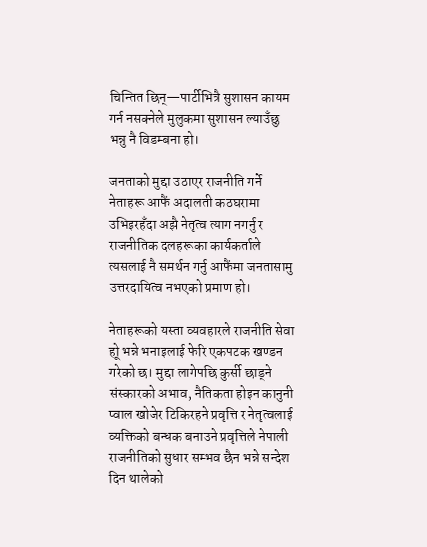चिन्तित छिन्—पार्टीभित्रै सुशासन कायम गर्न नसक्नेले मुलुकमा सुशासन ल्याउँछु भन्नु नै विडम्बना हो।

जनताको मुद्दा उठाएर राजनीति गर्ने नेताहरू आफैं अदालती कठघरामा उभिइरहँदा अझै नेतृत्व त्याग नगर्नु र राजनीतिक दलहरूका कार्यकर्ताले त्यसलाई नै समर्थन गर्नु आफैंमा जनतासामु उत्तरदायित्व नभएको प्रमाण हो।

नेताहरूको यस्ता व्यवहारले राजनीति सेवा होू भन्ने भनाइलाई फेरि एकपटक खण्डन गरेको छ। मुद्दा लागेपछि कुर्सी छाड्ने संस्कारको अभाव, नैतिकता होइन कानुनी प्वाल खोजेर टिकिरहने प्रवृत्ति र नेतृत्वलाई व्यक्तिको बन्धक बनाउने प्रवृत्तिले नेपाली राजनीतिको सुधार सम्भव छैन भन्ने सन्देश दिन थालेको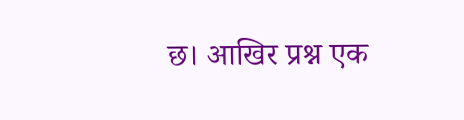छ। आखिर प्रश्न एक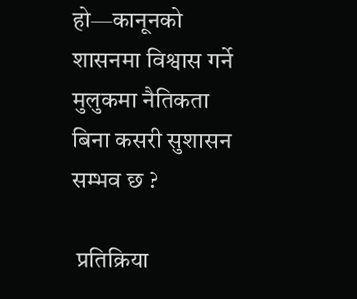हो—कानूनको शासनमा विश्वास गर्ने मुलुकमा नैतिकता बिना कसरी सुशासन सम्भव छ ?

 प्रतिक्रिया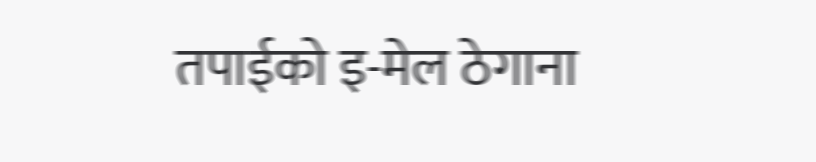तपाईको इ-मेल ठेगाना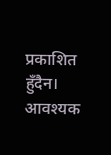प्रकाशित हुँदैन। आवश्यक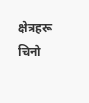क्षेत्रहरू चिनो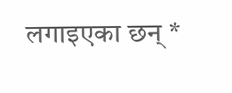लगाइएका छन् *